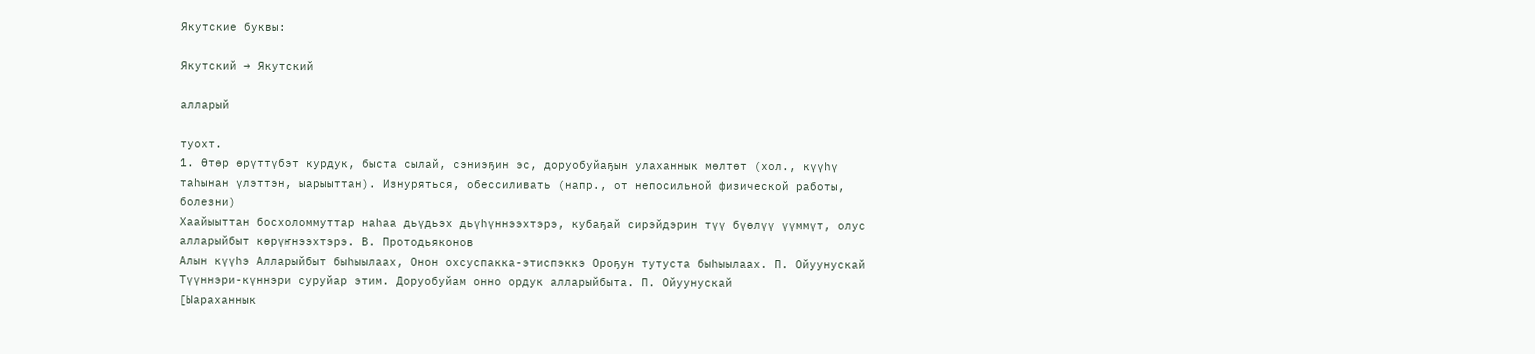Якутские буквы:

Якутский → Якутский

алларый

туохт.
1. Өтөр өрүттүбэт курдук, быста сылай, сэниэҕин эс, доруобуйаҕын улаханнык мөлтөт (хол., күүһү таһынан үлэттэн, ыарыыттан). Изнуряться, обессиливать (напр., от непосильной физической работы, болезни)
Хаайыыттан босхоломмуттар наһаа дьүдьэх дьүһүннээхтэрэ, кубаҕай сирэйдэрин түү бүөлүү үүммүт, олус алларыйбыт көрүҥнээхтэрэ. В. Протодьяконов
Алын күүһэ Алларыйбыт быһыылаах, Онон охсуспакка-этиспэккэ Ороҕун тутуста быһыылаах. П. Ойуунускай
Түүннэри-күннэри суруйар этим. Доруобуйам онно ордук алларыйбыта. П. Ойуунускай
[Ыараханнык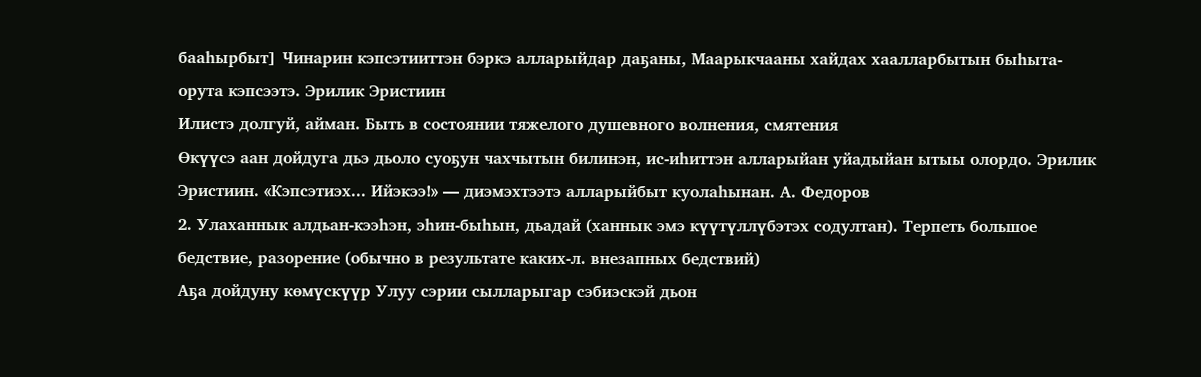бааһырбыт] Чинарин кэпсэтииттэн бэркэ алларыйдар даҕаны, Маарыкчааны хайдах хаалларбытын быһыта-орута кэпсээтэ. Эрилик Эристиин
Илистэ долгуй, айман. Быть в состоянии тяжелого душевного волнения, смятения
Өкүүсэ аан дойдуга дьэ дьоло суоҕун чахчытын билинэн, ис-иһиттэн алларыйан уйадыйан ытыы олордо. Эрилик Эристиин. «Кэпсэтиэх... Ийэкээ!» — диэмэхтээтэ алларыйбыт куолаһынан. А. Федоров
2. Улаханнык алдьан-кээһэн, эһин-быһын, дьадай (ханнык эмэ күүтүллүбэтэх содултан). Терпеть большое бедствие, разорение (обычно в результате каких-л. внезапных бедствий)
Аҕа дойдуну көмүскүүр Улуу сэрии сылларыгар сэбиэскэй дьон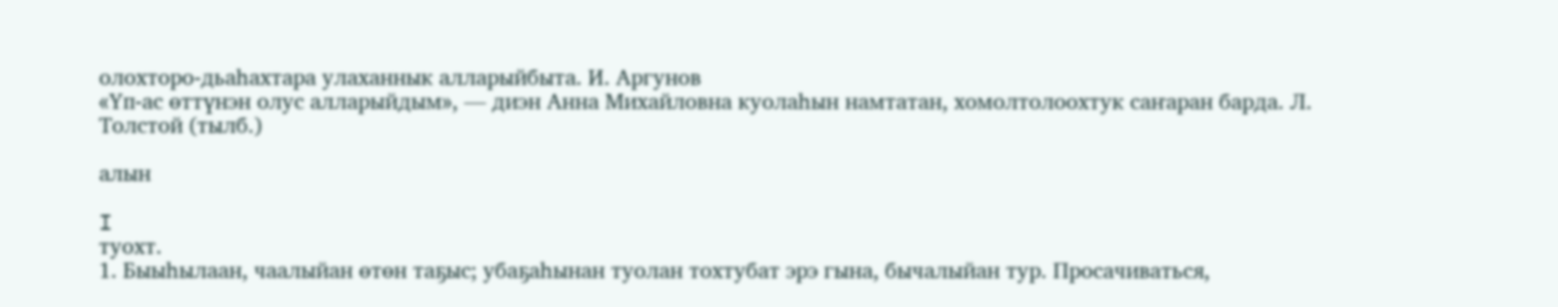олохторо-дьаһахтара улаханнык алларыйбыта. И. Аргунов
«Үп-ас өттүнэн олус алларыйдым», — диэн Анна Михайловна куолаһын намтатан, хомолтолоохтук саҥаран барда. Л. Толстой (тылб.)

алын

I
туохт.
1. Быыһылаан, чаалыйан өтөн таҕыс; убаҕаһынан туолан тохтубат эрэ гына, бычалыйан тур. Просачиваться,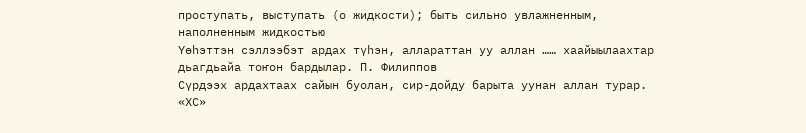проступать, выступать (о жидкости); быть сильно увлажненным, наполненным жидкостью
Үөһэттэн сэллээбэт ардах түһэн, аллараттан уу аллан …… хаайыылаахтар дьагдьайа тоҥон бардылар. П. Филиппов
Сүрдээх ардахтаах сайын буолан, сир-дойду барыта уунан аллан турар. «ХС»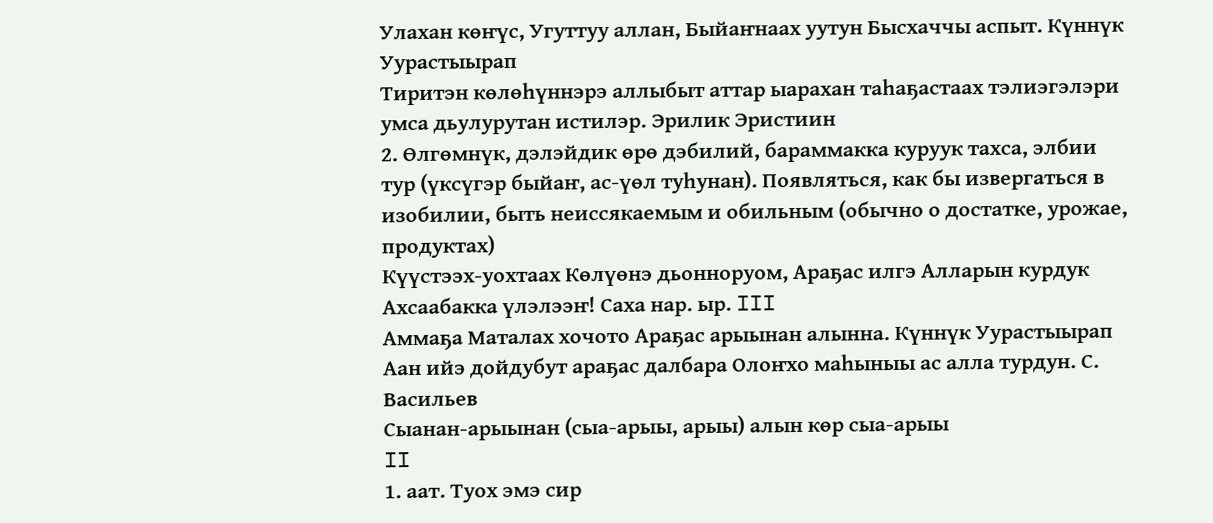Улахан көҥүс, Угуттуу аллан, Быйаҥнаах уутун Бысхаччы аспыт. Күннүк Уурастыырап
Тиритэн көлөһүннэрэ аллыбыт аттар ыарахан таһаҕастаах тэлиэгэлэри умса дьулурутан истилэр. Эрилик Эристиин
2. Өлгөмнүк, дэлэйдик өрө дэбилий, бараммакка куруук тахса, элбии тур (үксүгэр быйаҥ, ас-үөл туһунан). Появляться, как бы извергаться в изобилии, быть неиссякаемым и обильным (обычно о достатке, урожае, продуктах)
Күүстээх-уохтаах Көлүөнэ дьонноруом, Араҕас илгэ Алларын курдук Ахсаабакка үлэлээҥ! Саха нар. ыр. III
Аммаҕа Маталах хочото Араҕас арыынан алынна. Күннүк Уурастыырап
Аан ийэ дойдубут араҕас далбара Олоҥхо маһыныы ас алла турдун. С. Васильев
Сыанан-арыынан (сыа-арыы, арыы) алын көр сыа-арыы
II
1. аат. Туох эмэ сир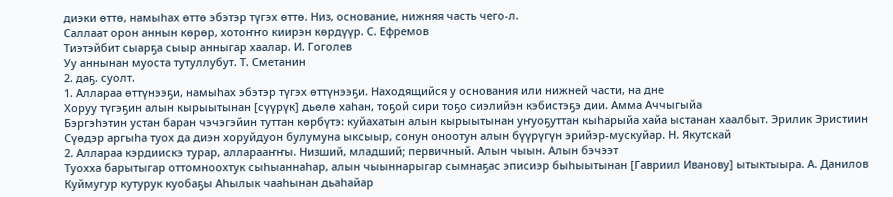диэки өттө, намыһах өттө эбэтэр түгэх өттө. Низ, основание, нижняя часть чего-л.
Саллаат орон аннын көрөр, хотоҥҥо киирэн көрдүүр. С. Ефремов
Тиэтэйбит сыарҕа сыыр анныгар хаалар. И. Гоголев
Уу аннынан муоста тутуллубут. Т. Сметанин
2. даҕ. суолт.
1. Аллараа өттүнээҕи, намыһах эбэтэр түгэх өттүнээҕи. Находящийся у основания или нижней части, на дне
Хоруу түгэҕин алын кырыытынан [сүүрүк] дьөлө хаһан, тоҕой сири тоҕо сиэлийэн кэбистэҕэ дии. Амма Аччыгыйа
Бэргэһэтин устан баран чэчэгэйин туттан көрбүтэ: куйахатын алын кырыытынан уҥуоҕуттан кыһарыйа хайа ыстанан хаалбыт. Эрилик Эристиин
Сүөдэр аргыһа туох да диэн хоруйдуон булумуна ыксыыр, сонун оноотун алын бүүрүгүн эрийэр-мускуйар. Н. Якутскай
2. Аллараа кэрдиискэ турар, алларааҥҥы. Низший, младший; первичный. Алын чыын. Алын бэчээт
Туохха барытыгар оттомноохтук сыһыаннаһар, алын чыыннарыгар сымнаҕас эписиэр быһыытынан [Гавриил Иванову] ытыктыыра. А. Данилов
Куймугур кутурук куобаҕы Аһылык чааһынан дьаһайар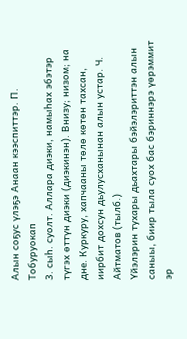Алын соҕус үлэҕэ Анаан кээспиттэр. П. Тобуруокап
3. сыһ. суолт. Аллара диэки, намыһах эбэтэр түгэх өттүн диэки (диэкинэн). Внизу; низом; на дне. Куркуру, хапчааны төлө көтөн тахсан, иирбит дохсун дьулусханынан алын устар. Ч. Айтматов (тылб.)
Үйэлэрин тухары дьахтары бэйэлэриттэн алын саныы, биир тыла суох бас бэриннэрэ үөрэммит эр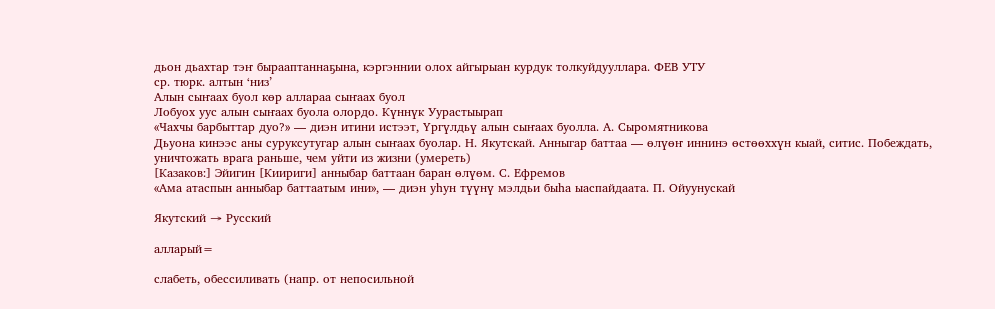дьон дьахтар тэҥ бырааптаннаҕына, кэргэннии олох айгырыан курдук толкуйдууллара. ФЕВ УТУ
ср. тюрк. алтын ‘низ’
Алын сыҥаах буол көр аллараа сыҥаах буол
Лобуох уус алын сыҥаах буола олордо. Күннүк Уурастыырап
«Чахчы барбыттар дуо?» — диэн итини истээт, Үргүлдьү алын сыҥаах буолла. А. Сыромятникова
Дьуона кинээс аны суруксутугар алын сыҥаах буолар. Н. Якутскай. Анныгар баттаа — өлүөҥ иннинэ өстөөххүн кыай, ситис. Побеждать, уничтожать врага раньше, чем уйти из жизни (умереть)
[Казаков:] Эйигин [Киириги] анныбар баттаан баран өлүөм. С. Ефремов
«Ама атаспын анныбар баттаатым ини», — диэн уһун түүнү мэлдьи быһа ыаспайдаата. П. Ойуунускай

Якутский → Русский

алларый=

слабеть, обессиливать (напр. от непосильной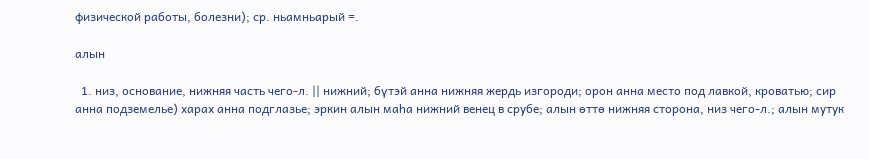физической работы, болезни); ср. ньамньарый =.

алын

  1. низ, основание, нижняя часть чего-л. || нижний; бүтэй анна нижняя жердь изгороди; орон анна место под лавкой, кроватью; сир анна подземелье) харах анна подглазье; эркин алын маһа нижний венец в срубе; алын өттө нижняя сторона, низ чего-л.; алын мутук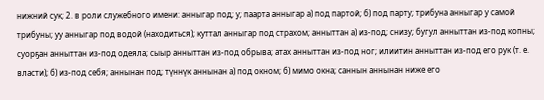нижний сук; 2. в роли служебного имени: анныгар под; у; паарта анныгар а) под партой; б) под парту; трибуна анныгар у самой трибуны; уу анныгар под водой (находиться); куттал анныгар под страхом; анныттан а) из-под; снизу; бугул анныттан из-под копны; суорҕан анныттан из-под одеяла; сыыр анныттан из-под обрыва; атах анныттан из-под ног; илиитин анныттан из-под его рук (т. е. власти); б) из-под себя; аннынан под; түннүк аннынан а) под окном; б) мимо окна; саннын аннынан ниже его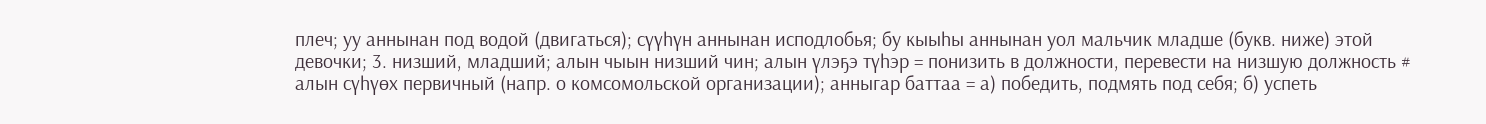плеч; уу аннынан под водой (двигаться); сүүһүн аннынан исподлобья; бу кыыһы аннынан уол мальчик младше (букв. ниже) этой девочки; 3. низший, младший; алын чыын низший чин; алын үлэҕэ түһэр = понизить в должности, перевести на низшую должность # алын сүһүөх первичный (напр. о комсомольской организации); анныгар баттаа = а) победить, подмять под себя; б) успеть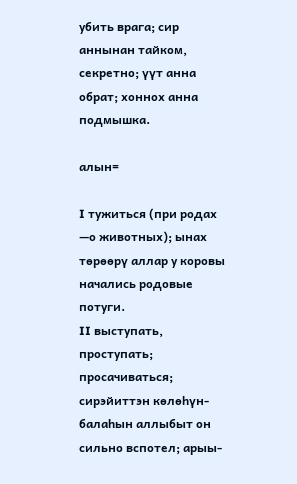убить врага; сир аннынан тайком, секретно; үүт анна обрат; хоннох анна подмышка.

алын=

I тужиться (при родах —о животных); ынах төрөөрү аллар у коровы начались родовые потуги.
II выступать, проступать; просачиваться; сирэйиттэн көлөһүн-балаһын аллыбыт он сильно вспотел; арыы-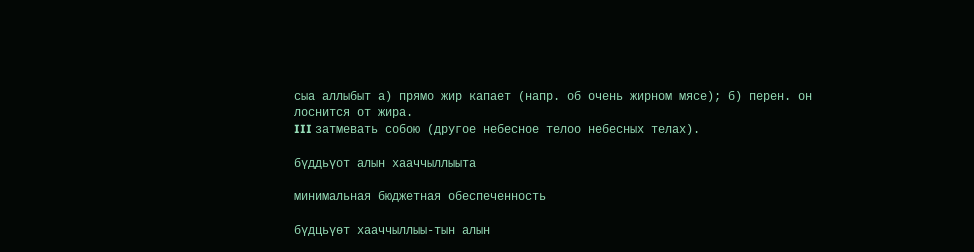сыа аллыбыт а) прямо жир капает (напр. об очень жирном мясе); б) перен. он лоснится от жира.
III затмевать собою (другое небесное телоо небесных телах).

бүддьүот алын хааччыллыыта

минимальная бюджетная обеспеченность

бүдцьүөт хааччыллыы-тын алын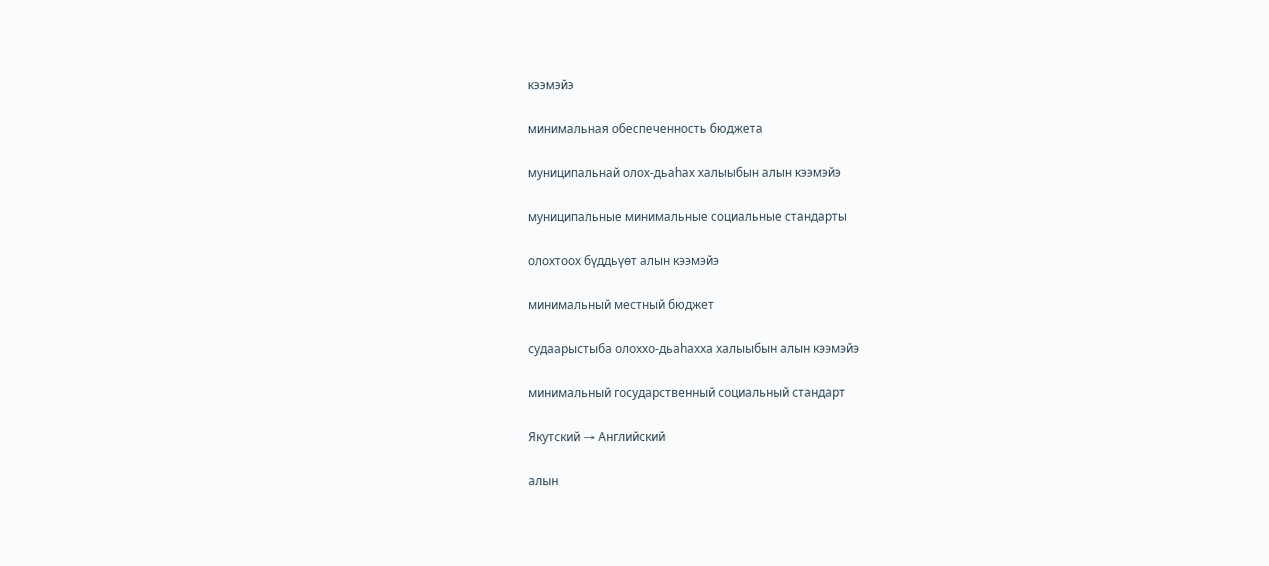кээмэйэ

минимальная обеспеченность бюджета

муниципальнай олох-дьаһах халыыбын алын кээмэйэ

муниципальные минимальные социальные стандарты

олохтоох бүддьүөт алын кээмэйэ

минимальный местный бюджет

судаарыстыба олоххо-дьаһахха халыыбын алын кээмэйэ

минимальный государственный социальный стандарт

Якутский → Английский

алын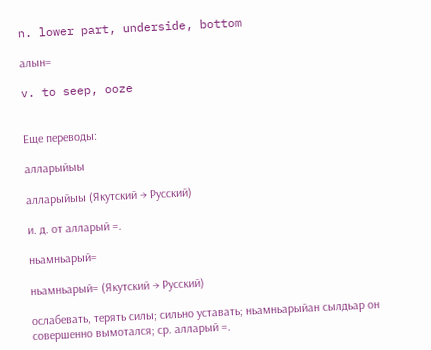n. lower part, underside, bottom

алын=

v. to seep, ooze


Еще переводы:

алларыйыы

алларыйыы (Якутский → Русский)

и. д. от алларый =.

ньамньарый=

ньамньарый= (Якутский → Русский)

ослабевать, терять силы; сильно уставать; ньамньарыйан сылдьар он совершенно вымотался; ср. алларый =.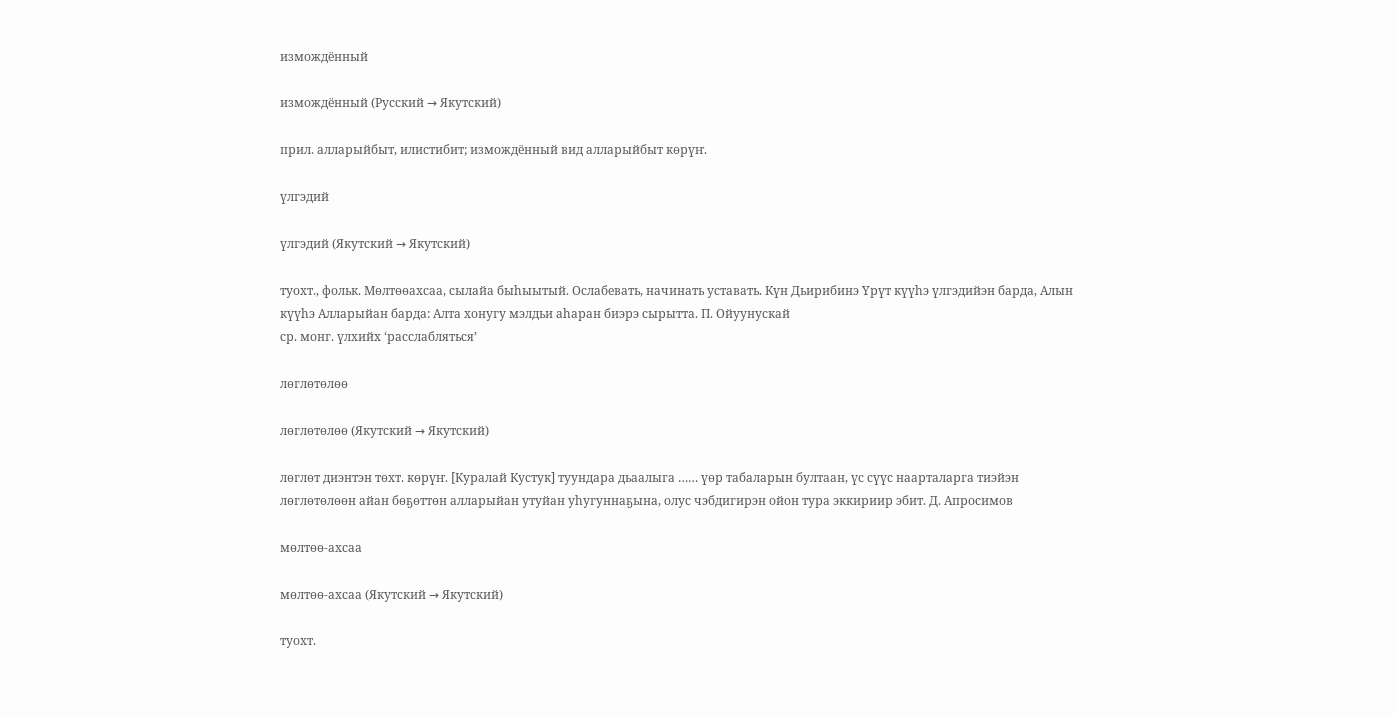измождённый

измождённый (Русский → Якутский)

прил. алларыйбыт, илистибит; измождённый вид алларыйбыт көрүҥ.

үлгэдий

үлгэдий (Якутский → Якутский)

туохт., фольк. Мөлтөөахсаа, сылайа быһыытый. Ослабевать, начинать уставать. Күн Дьирибинэ Үрүт күүһэ үлгэдийэн барда, Алын күүһэ Алларыйан барда: Алта хонугу мэлдьи аһаран биэрэ сырытта. П. Ойуунускай
ср. монг. үлхийх ‘расслабляться’

лөглөтөлөө

лөглөтөлөө (Якутский → Якутский)

лөглөт диэнтэн төхт. көрүҥ. [Куралай Кустук] туундара дьаалыга …… үөр табаларын бултаан, үс сүүс наарталарга тиэйэн лөглөтөлөөн айан бөҕөттөн алларыйан утуйан уһугуннаҕына, олус чэбдигирэн ойон тура эккириир эбит. Д. Апросимов

мөлтөө-ахсаа

мөлтөө-ахсаа (Якутский → Якутский)

туохт.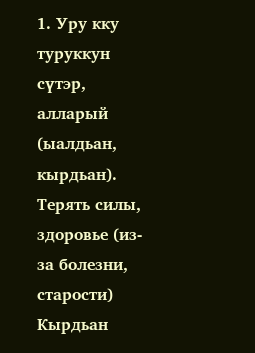1. Уру кку туруккун сүтэр, алларый (ыалдьан, кырдьан). Терять силы, здоровье (из-за болезни, старости)
Кырдьан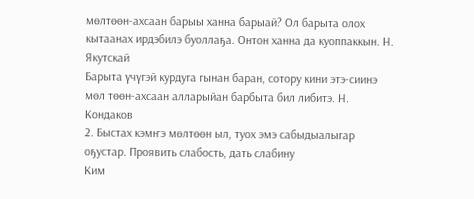мөлтөөн-ахсаан барыы ханна барыай? Ол барыта олох кытаанах ирдэбилэ буоллаҕа. Онтон ханна да куоппаккын. Н. Якутскай
Барыта үчүгэй курдуга гынан баран, сотору кини этэ-сиинэ мөл төөн-ахсаан алларыйан барбыта бил либитэ. Н. Кондаков
2. Быстах кэмҥэ мөлтөөн ыл, туох эмэ сабыдыалыгар оҕустар. Проявить слабость, дать слабину
Ким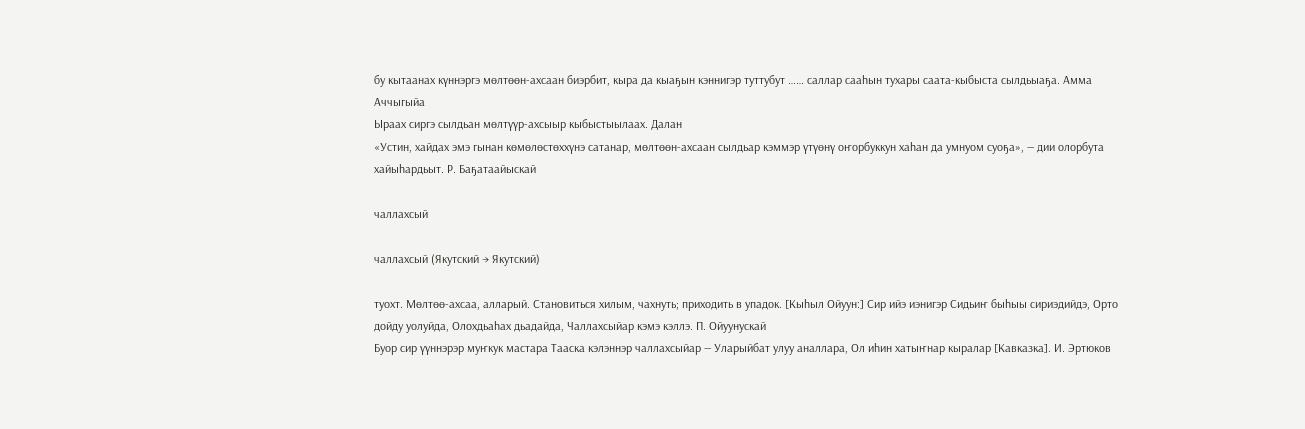бу кытаанах күннэргэ мөлтөөн-ахсаан биэрбит, кыра да кыаҕын кэннигэр туттубут …… саллар сааһын тухары саата-кыбыста сылдьыаҕа. Амма Аччыгыйа
Ыраах сиргэ сылдьан мөлтүүр-ахсыыр кыбыстыылаах. Далан
«Устин, хайдах эмэ гынан көмөлөстөххүнэ сатанар, мөлтөөн-ахсаан сылдьар кэммэр үтүөнү оҥорбуккун хаһан да умнуом суоҕа», — дии олорбута хайыһардьыт. Р. Баҕатаайыскай

чаллахсый

чаллахсый (Якутский → Якутский)

туохт. Мөлтөө-ахсаа, алларый. Становиться хилым, чахнуть; приходить в упадок. [Кыһыл Ойуун:] Сир ийэ иэнигэр Сидьиҥ быһыы сириэдийдэ, Орто дойду уолуйда, Олохдьаһах дьадайда, Чаллахсыйар кэмэ кэллэ. П. Ойуунускай
Буор сир үүннэрэр муҥкук мастара Тааска кэлэннэр чаллахсыйар — Уларыйбат улуу аналлара, Ол иһин хатыҥнар кыралар [Кавказка]. И. Эртюков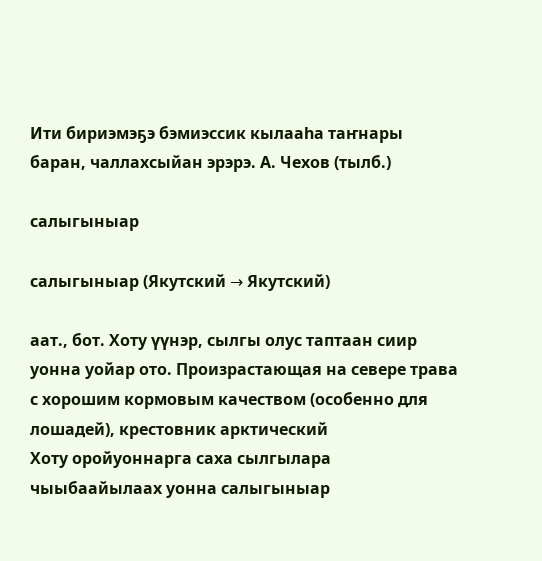Ити бириэмэҕэ бэмиэссик кылааһа таҥнары баран, чаллахсыйан эрэрэ. А. Чехов (тылб.)

салыгыныар

салыгыныар (Якутский → Якутский)

аат., бот. Хоту үүнэр, сылгы олус таптаан сиир уонна уойар ото. Произрастающая на севере трава с хорошим кормовым качеством (особенно для лошадей), крестовник арктический
Хоту оройуоннарга саха сылгылара чыыбаайылаах уонна салыгыныар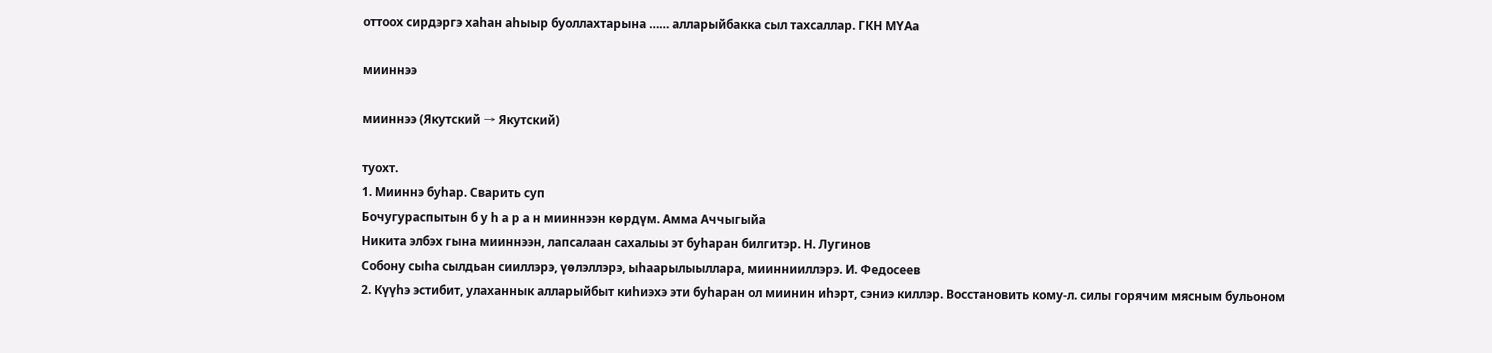оттоох сирдэргэ хаһан аһыыр буоллахтарына …… алларыйбакка сыл тахсаллар. ГКН МҮАа

мииннээ

мииннээ (Якутский → Якутский)

туохт.
1. Мииннэ буһар. Сварить суп
Бочугураспытын б у һ а р а н мииннээн көрдүм. Амма Аччыгыйа
Никита элбэх гына мииннээн, лапсалаан сахалыы эт буһаран билгитэр. Н. Лугинов
Собону сыһа сылдьан сииллэрэ, үөлэллэрэ, ыһаарылыыллара, мииннииллэрэ. И. Федосеев
2. Күүһэ эстибит, улаханнык алларыйбыт киһиэхэ эти буһаран ол миинин иһэрт, сэниэ киллэр. Восстановить кому-л. силы горячим мясным бульоном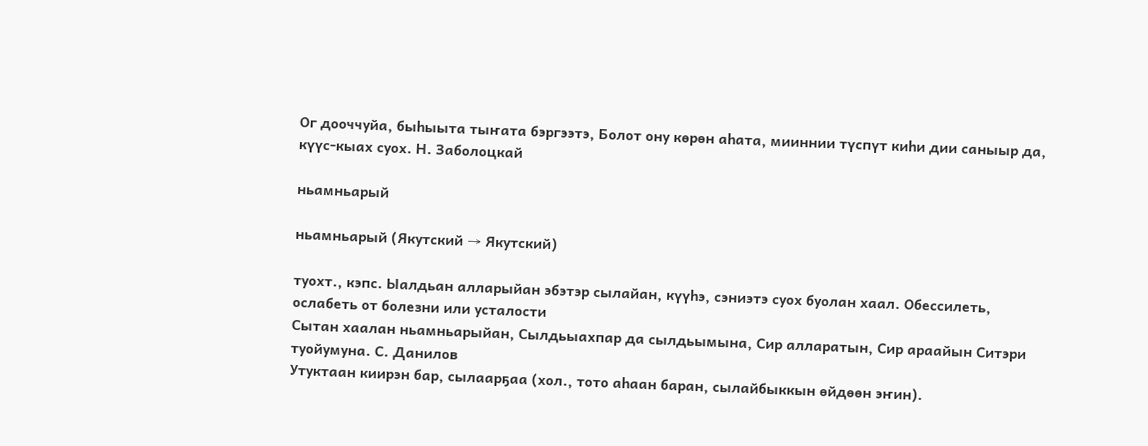Ог дооччуйа, быһыыта тыҥата бэргээтэ, Болот ону көрөн аһата, мииннии түспүт киһи дии саныыр да, күүс-кыах суох. Н. Заболоцкай

ньамньарый

ньамньарый (Якутский → Якутский)

туохт., кэпс. Ыалдьан алларыйан эбэтэр сылайан, күүһэ, сэниэтэ суох буолан хаал. Обессилеть, ослабеть от болезни или усталости
Сытан хаалан ньамньарыйан, Сылдьыахпар да сылдьымына, Сир алларатын, Сир араайын Ситэри туойумуна. С. Данилов
Утуктаан киирэн бар, сылаарҕаа (хол., тото аһаан баран, сылайбыккын өйдөөн эҥин).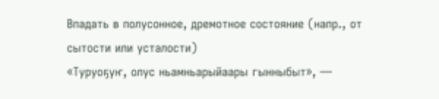Впадать в полусонное, дремотное состояние (напр., от сытости или усталости)
«Туруоҕуҥ, олус ньамньарыйаары гынныбыт», —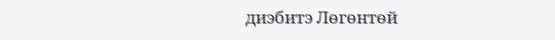диэбитэ Лөгөнтөй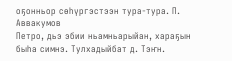оҕонньор сөһүргэстээн тура-тура. П. Аввакумов
Петро, дьэ эбии ньамньарыйан, хараҕын быһа симнэ. Тулхадыйбат д. Тэҥн.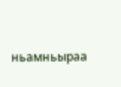ньамньыраа